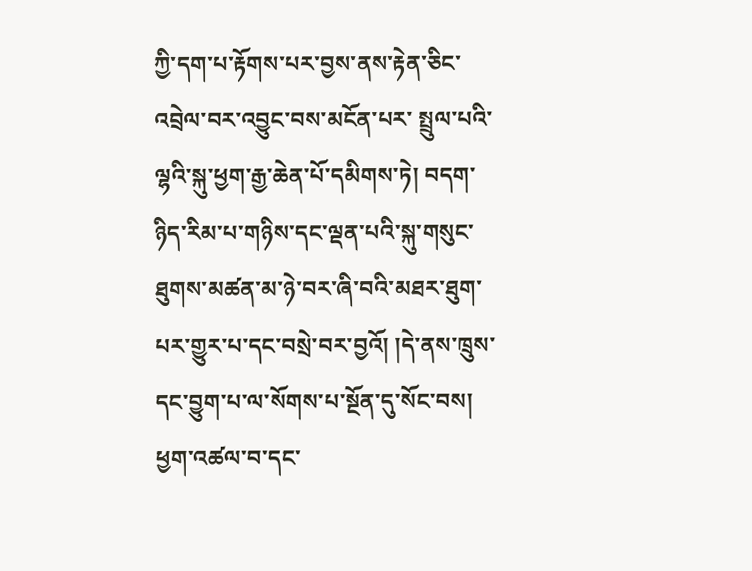ཀྱི་དག་པ་རྟོགས་པར་བྱས་ནས་རྟེན་ཅིང་འབྲེལ་བར་འབྱུང་བས་མངོན་པར་ སྤྲུལ་པའི་ལྷའི་སྐུ་ཕྱག་རྒྱ་ཆེན་པོ་དམིགས་ཏེ། བདག་ཉིད་རིམ་པ་གཉིས་དང་ལྡན་པའི་སྐུ་གསུང་ཐུགས་མཚན་མ་ཉེ་བར་ཞི་བའི་མཐར་ཐུག་པར་གྱུར་པ་དང་བསྲེ་བར་བྱའོ། །དེ་ནས་ཁྲུས་དང་བྱུག་པ་ལ་སོགས་པ་སྔོན་དུ་སོང་བས། ཕྱག་འཚལ་བ་དང་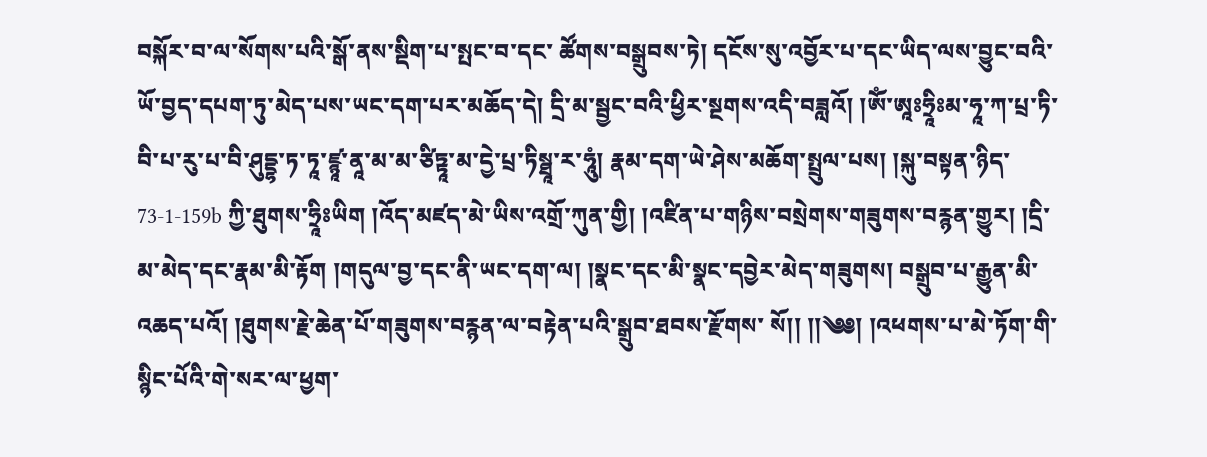བསྐོར་བ་ལ་སོགས་པའི་སྒོ་ནས་སྡིག་པ་སྤང་བ་དང་ ཚོགས་བསྒྲུབས་ཏེ། དངོས་སུ་འབྱོར་པ་དང་ཡིད་ལས་བྱུང་བའི་ཡོ་བྱད་དཔག་ཏུ་མེད་པས་ཡང་དག་པར་མཆོད་དེ། དྲི་མ་སྦྱང་བའི་ཕྱིར་སྔགས་འདི་བཟླའོ། །ཨོཾ་ཨཱཿཧྲཱིཿམ་ཧཱ་ཀ་པྲ་ཏི་བི་པ་རུ་པ་བི་ཤུདྡྷ་ཏ་ཏཱ་ཛྙཱ་ནཱ་མ་མ་ཙིཏྟཱ་མ་དྱེ་པྲ་ཏིསྠཱ་ར་ཧཱུཾ། རྣམ་དག་ཡེ་ཤེས་མཆོག་སྤྲུལ་པས། །སྐུ་བསྟན་ཉིད་ 73-1-159b ཀྱི་ཐུགས་ཧྲཱིཿཡིག །འོད་མཛད་མེ་ཡིས་འགྲོ་ཀུན་གྱི། །འཛིན་པ་གཉིས་བསྲེགས་གཟུགས་བརྙན་གྱུར། །དྲི་མ་མེད་དང་རྣམ་མི་རྟོག །གདུལ་བྱ་དང་ནི་ཡང་དག་ལ། །སྣང་དང་མི་སྣང་དབྱེར་མེད་གཟུགས། བསྒྲུབ་པ་རྒྱུན་མི་འཆད་པའོ། །ཐུགས་རྗེ་ཆེན་པོ་གཟུགས་བརྙན་ལ་བརྟེན་པའི་སྒྲུབ་ཐབས་རྫོགས་ སོ།། །།༄༅། །འཕགས་པ་མེ་ཏོག་གི་སྙིང་པོའི་གེ་སར་ལ་ཕྱག་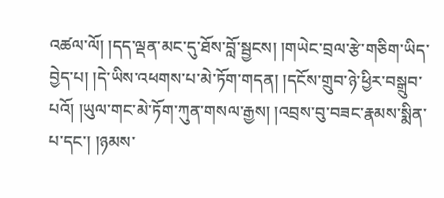འཚལ་ལོ། །དད་ལྡན་མང་དུ་ཐོས་བློ་སྦྱངས། །གཡེང་བྲལ་རྩེ་གཅིག་ཡིད་བྱེད་པ། །དེ་ཡིས་འཕགས་པ་མེ་ཏོག་གདན། །དངོས་གྲུབ་ཉེ་ཕྱིར་བསྒྲུབ་པའོ། །ཡུལ་གང་མེ་ཏོག་ཀུན་གསལ་རྒྱས། །འབྲས་བུ་བཟང་རྣམས་སྨིན་ པ་དང་། །ཉམས་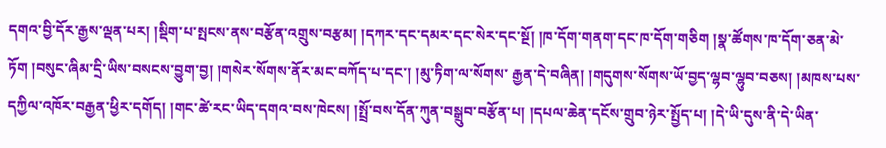དགའ་བྱི་དོར་རྒྱས་ལྡན་པར། །སྡིག་པ་སྤངས་ནས་བརྩོན་འགྲུས་བརྩམ། །དཀར་དང་དམར་དང་སེར་དང་སྔོ། །ཁ་དོག་གནག་དང་ཁ་དོག་གཅིག །སྣ་ཚོགས་ཁ་དོག་ཅན་མེ་ཏོག །བསུང་ཞིམ་དྲི་ཡིས་བསངས་བྱུག་བྱ། །གསེར་སོགས་ནོར་མང་བཀོད་པ་དང་། །མུ་ཏིག་ལ་སོགས་ རྒྱན་དེ་བཞིན། །གདུགས་སོགས་ཡོ་བྱད་ལྷབ་ལྷུབ་བཅས། །མཁས་པས་དཀྱིལ་འཁོར་བརྒྱན་ཕྱིར་དགོད། །གང་ཚེ་རང་ཡིད་དགའ་བས་ཁེངས། །སྤྲོ་བས་དོན་ཀུན་བསྒྲུབ་བརྩོན་པ། །དཔལ་ཆེན་དངོས་གྲུབ་ཉེར་སྤྱོད་པ། །དེ་ཡི་དུས་ནི་དེ་ཡིན་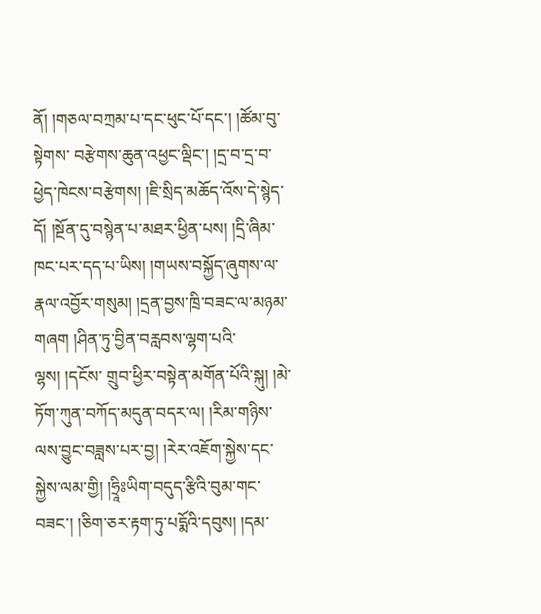ནོ། །གཅལ་བཀྲམ་པ་དང་ཕུང་པོ་དང་། །ཚོམ་བུ་སྟེགས་ བརྩེགས་ཆུན་འཕྱང་ལྡིང་། །དྲ་བ་དྲ་བ་ཕྱེད་ཁེངས་བརྩེགས། །ཇི་སྲིད་མཆོད་འོས་དེ་སྙེད་དོ། །སྔོན་དུ་བསྙེན་པ་མཐར་ཕྱིན་པས། །དྲི་ཞིམ་ཁང་པར་དད་པ་ཡིས། །གཡས་བསྐྱོད་ཞུགས་ལ་རྣལ་འབྱོར་གསུམ། །དྲན་བྱས་ཁྲི་བཟང་ལ་མཉམ་གཞག །ཤིན་ཏུ་བྱིན་བརླབས་ལྷག་པའི་ལྷས། །དངོས་ གྲུབ་ཕྱིར་བསྟེན་མགོན་པོའི་སྐུ། །མེ་ཏོག་ཀུན་བཀོད་མདུན་བདར་ལ། །རིམ་གཉིས་ལས་བྱུང་བཟླས་པར་བྱ། །རེར་འཇོག་སྐྱེས་དང་སྐྱེས་ལམ་གྱི། །ཧྲཱིཿཡིག་བདུད་རྩིའི་བུམ་གང་བཟང་། །ཅིག་ཅར་རྟག་ཏུ་པདྨོའི་དབུས། །དམ་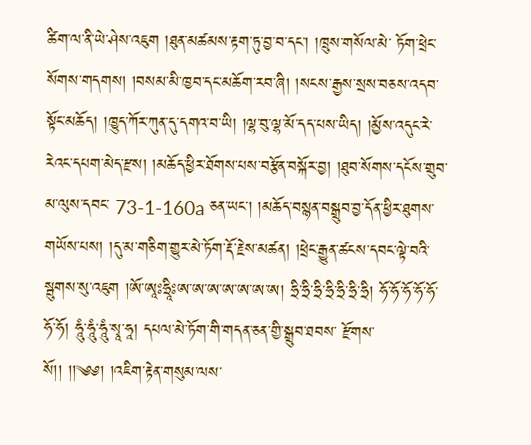ཚིག་ལ་ནི་ཡེ་ཤེས་འཇུག །ཐུན་མཚམས་རྟག་ཏུ་བྱ་བ་དང་། །ཁྲུས་གསོལ་མེ་ ཏོག་ཕྲེང་སོགས་གདགས། །བསམ་མི་ཁྱབ་དང་མཆོག་རབ་ཞི། །སངས་རྒྱས་སྲས་བཅས་འདབ་སྟོང་མཆོད། །ཁྱུད་ཀོར་ཀུན་དུ་དགའ་བ་ཡི། །ལྷ་བུ་ལྷ་མོ་དད་པས་ཡིད། །མྱོས་འདུང་རེ་རེའང་དཔག་མེད་རྫས། །མཆོད་ཕྱིར་ཐོགས་པས་བརྩོན་བསྐོར་བྱ། །ཐུབ་སོགས་དངོས་གྲུབ་མ་ལུས་དབང་ 73-1-160a ཅན་ཡང་། །མཆོད་བསྙན་བསྒྲུབ་བྱ་དོན་ཕྱིར་ཐུགས་གཡོས་པས། །དུ་མ་གཅིག་གྱུར་མེ་ཏོག་རྡོ་རྗེས་མཚན། །ཕྲེང་རྒྱུན་ཚངས་དབང་ལྟེ་བའི་སྦུགས་སུ་འཇུག །ཨོ་ཨཱཿཧྲཱིཿཨ་ཨ་ཨ་ཨ་ཨ་ཨ་ཨ། ཧྲི་ཧྲི་ཧྲི་ཧྲི་ཧྲི་ཧྲི་ཧྲི། ཧོ་ཧོ་ཧོ་ཧོ་ཧོ་ཧོ་ཧོ། ཧཱུཾ་ཧཱུཾ་ཧཱུཾ་སྭཱ་ཧཱ། དཔལ་མེ་ཏོག་གི་གདན་ཅན་གྱི་སྒྲུབ་ཐབས་ རྫོགས་སོ།། །།༄༅། །འཇིག་རྟེན་གསུམ་ལས་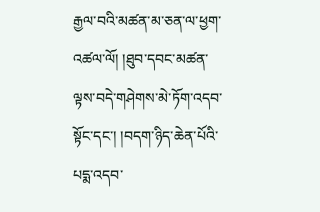རྒྱལ་བའི་མཚན་མ་ཅན་ལ་ཕྱག་འཚལ་ལོ། །ཐུབ་དབང་མཚན་ལྟས་བདེ་གཤེགས་མེ་ཏོག་འདབ་སྟོང་དང་། །བདག་ཉིད་ཆེན་པོའི་པདྨ་འདབ་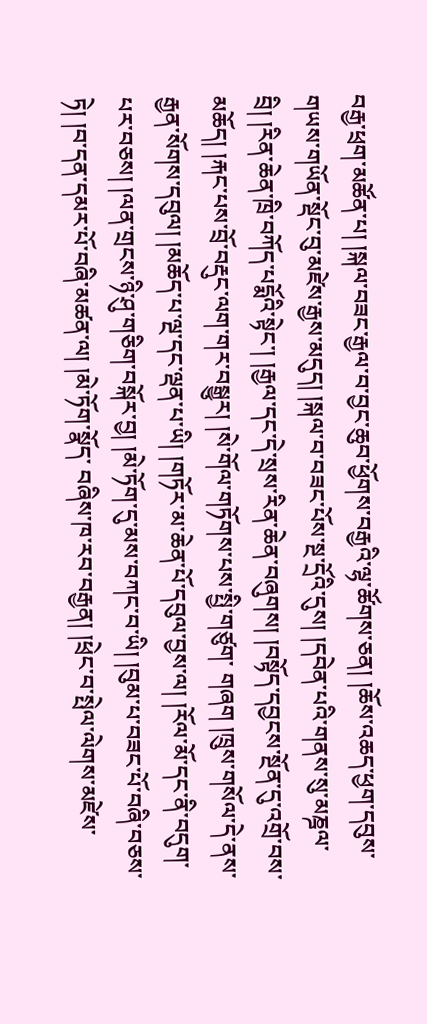བརྒྱ་ཕྲག་མཚོན་པ། །སྐལ་བཟང་རྒྱལ་བ་བྱང་ཆུབ་ཕྱོགས་བརྒྱའི་ལྷ་ཚོགས་ཅན། །ཆོས་འཆད་ཕྱག་དབུས་ གཡས་གཡོན་སྡོང་བུ་མཛེས་རྒྱས་མདུད། །སྐལ་བ་བཟང་པོས་སྔ་དྲོའི་དུས། །དབེན་པའི་གནས་སུ་མཎྜལ་བྲི། །རིན་ཆེན་ཁྲི་བཀོད་པདྨོའི་སྟེང་། །རྒྱལ་དང་དེ་སྲས་རིན་ཆེན་བཞུགས། །བསྟོད་དབྱངས་སྔོན་དུ་འགྲོ་བས་མཆོད། །རྐང་པས་བྲོ་བརྡུང་ལག་གར་བསྒྱུར། །སེ་གོལ་གཏོགས་པས་སྤྱི་གཙུག་ གཞག །ཁྲུས་གསོལ་དེ་ནས་རྒྱན་སོགས་དབུལ། །མཆོད་པ་ལྔ་དང་ལྡན་པ་ཡི། །གཏོར་མ་ཆེན་པོ་དབུལ་བྱས་ལ། །རོལ་མོ་དང་ནི་བདུག་པར་བཅས། །ལན་གྲངས་ཉི་ཤུ་གཅིག་བསྐོར་བྱ། །མེ་ཏོག་དུ་མས་བཀང་བ་ཡི། །བུམ་པ་བཟང་པོ་བཞི་བཅས་ཏེ། །བ་དན་དམར་པོ་བཞི་མཚན་ལ། །མེ་ཏོག་སྣོད་ བཞིས་ཁ་རབ་བརྒྱན། །ཕྲེང་བ་སྤེལ་ལེགས་མཛེས་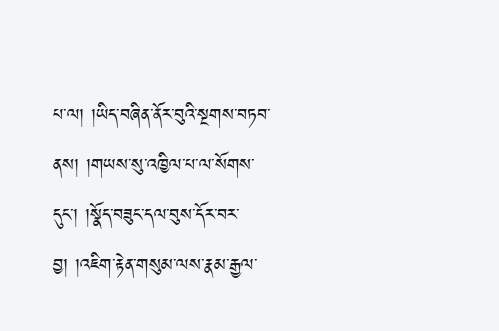པ་ལ། །ཡིད་བཞིན་ནོར་བུའི་སྔགས་བཏབ་ནས། །གཡས་སུ་འཁྱིལ་པ་ལ་སོགས་དུང་། །སྣོད་བཟུང་དལ་བུས་དོར་བར་བྱ། །འཇིག་རྟེན་གསུམ་ལས་རྣམ་རྒྱལ་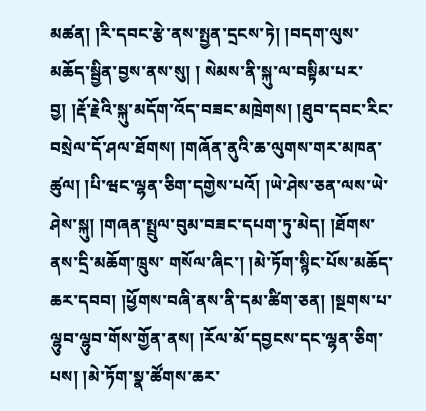མཚན། །རི་དབང་རྩེ་ནས་སྤྱན་དྲངས་ཏེ། །བདག་ལུས་མཆོད་སྦྱིན་བྱས་ནས་སུ། ། སེམས་ནི་སྐུ་ལ་བསྟིམ་པར་བྱ། །རྡོ་རྗེའི་སྐུ་མདོག་འོད་བཟང་མཁྲེགས། །ཐུབ་དབང་རིང་བསྲེལ་དོ་ཤལ་ཐོགས། །གཞོན་ནུའི་ཆ་ལུགས་གར་མཁན་ཚུལ། །པི་ཝང་ལྷན་ཅིག་དགྱེས་པའོ། །ཡེ་ཤེས་ཅན་ལས་ཡེ་ཤེས་སྐུ། །གཞན་སྤྲུལ་བུམ་བཟང་དཔག་ཏུ་མེད། །ཐོགས་ནས་དྲི་མཆོག་ཁྲུས་ གསོལ་ཞིང་། །མེ་ཏོག་སྙིང་པོས་མཆོད་ཆར་དབབ། །ཕྱོགས་བཞི་ནས་ནི་དམ་ཚིག་ཅན། །སྔགས་པ་ལྷུབ་ལྷུབ་གོས་གྱོན་ནས། །རོལ་མོ་དབྱངས་དང་ལྷན་ཅིག་པས། །མེ་ཏོག་སྣ་ཚོགས་ཆར་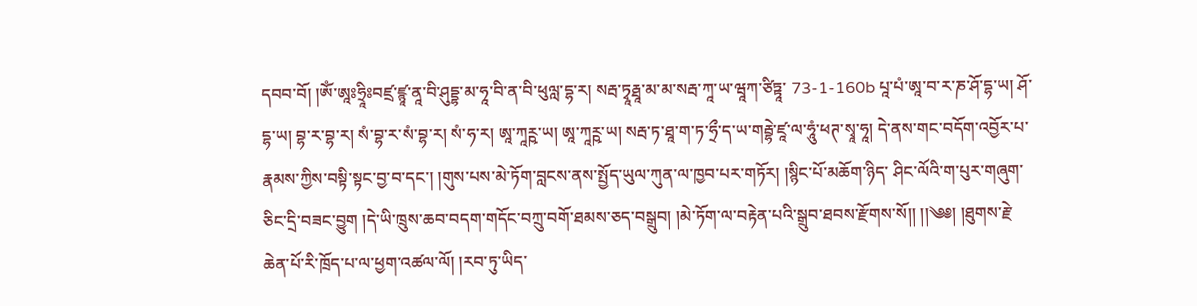དབབ་བོ། །ཨོཾ་ཨཱཿཧྲཱིཿབཛྲ་ཛྙཱ་ནཱ་བི་ཤུདྡྷ་མ་ཧཱ་བི་ན་བི་ཕུལླ་དྷ་ར། སརྦ་ཏྭཱརྠཱ་མ་མ་སརྦ་ཀཱ་ཡ་ཝཱཀ་ཙིཏྟཱ་ 73-1-160b པཱ་པཾ་ཨཱ་བ་ར་ཎ་ཤོ་དྷ་ཡ། ཤོ་དྷ་ཡ། བྷ་ར་བྷ་ར། སཾ་བྷ་ར་སཾ་བྷ་ར། སཾ་ཧ་ར། ཨཱ་ཀཱཪྵ་ཡ། ཨཱ་ཀཱཪྵ་ཡ། སརྦ་ཏ་ཐཱ་ག་ཏ་ཧྲྀ་ད་ཡ་གརྦྷེ་ཛཱ་ལ་ཧཱུཾ་ཕཊ་སྭཱ་ཧཱ། དེ་ནས་གང་བདོག་འབྱོར་པ་རྣམས་ཀྱིས་བསྟི་སྟང་བྱ་བ་དང་། །གུས་པས་མེ་ཏོག་བླངས་ནས་སྤྱོད་ཡུལ་ཀུན་ལ་ཁྱབ་པར་གཏོར། །སྙིང་པོ་མཆོག་ཉིད་ ཤིང་ལོའི་ག་པུར་གཞུག་ཅིང་དྲི་བཟང་བྱུག །དེ་ཡི་ཁྲུས་ཆབ་བདག་གདོང་བཀྲུ་བགོ་ཐམས་ཅད་བསྒྲུབ། །མེ་ཏོག་ལ་བརྟེན་པའི་སྒྲུབ་ཐབས་རྫོགས་སོ།། །།༄༅། །ཐུགས་རྗེ་ཆེན་པོ་རི་ཁྲོད་པ་ལ་ཕྱག་འཚལ་ལོ། །རབ་ཏུ་ཡིད་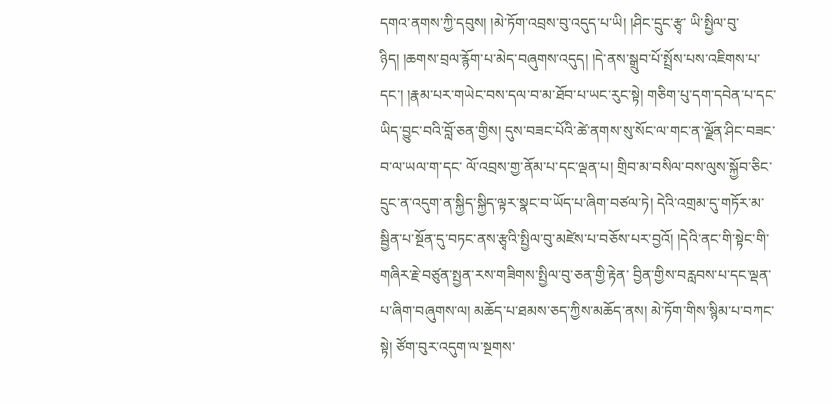དགའ་ནགས་ཀྱི་དབུས། །མེ་ཏོག་འབྲས་བུ་འདུད་པ་ཡི། །ཤིང་དྲུང་རྩྭ་ ཡི་སྤྱིལ་བུ་ཉིད། །ཆགས་བྲལ་རྙོག་པ་མེད་བཞུགས་འདུད། །དེ་ནས་སྒྲུབ་པོ་སྤྲོས་པས་འཇིགས་པ་དང་། །རྣམ་པར་གཡེང་བས་དལ་བ་མ་ཐོབ་པ་ཡང་རུང་སྟེ། གཅིག་པུ་དག་དབེན་པ་དང་ཡིད་བྱུང་བའི་བློ་ཅན་གྱིས། དུས་བཟང་པོའི་ཚེ་ནགས་སུ་སོང་ལ་གང་ན་ལྗོན་ཤིང་བཟང་བ་ལ་ཡལ་ག་དང་ ལོ་འབྲས་གྱ་ནོམ་པ་དང་ལྡན་པ། གྲིབ་མ་བསིལ་བས་ལུས་སྐྱོབ་ཅིང་དྲུང་ན་འདུག་ན་སྐྱིད་སྐྱིད་ལྟར་སྣང་བ་ཡོད་པ་ཞིག་བཙལ་ཏེ། དེའི་འགྲམ་དུ་གཏོར་མ་སྦྱིན་པ་སྔོན་དུ་བཏང་ནས་རྩྭའི་སྤྱིལ་བུ་མཛེས་པ་བཅོས་པར་བྱའོ། །དེའི་ནང་གི་སྟེང་གི་གཞིར་རྗེ་བཙུན་སྤྱན་རས་གཟིགས་སྤྱིལ་བུ་ཅན་གྱི་རྟེན་ བྱིན་གྱིས་བརླབས་པ་དང་ལྡན་པ་ཞིག་བཞུགས་ལ། མཆོད་པ་ཐམས་ཅད་ཀྱིས་མཆོད་ནས། མེ་ཏོག་གིས་སྙིམ་པ་བཀང་སྟེ། ཙོག་བུར་འདུག་ལ་སྔགས་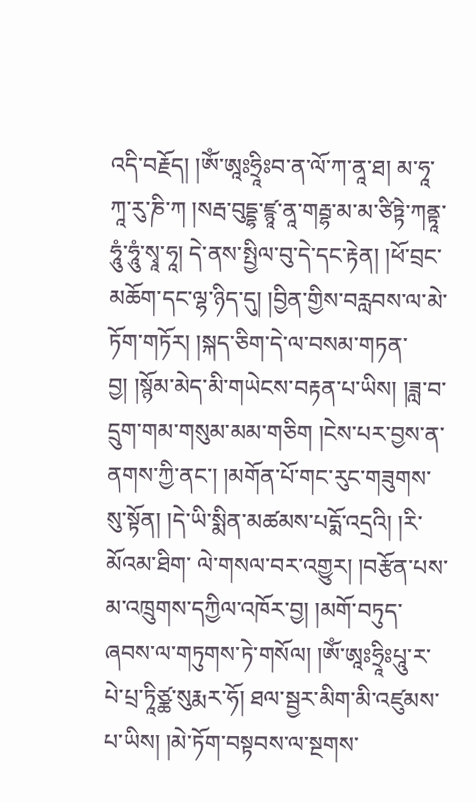འདི་བརྗོད། །ཨོཾ་ཨཱཿཧྲཱིཿབ་ན་ལོ་ཀ་ནཱ་ཐ། མ་ཧཱ་ཀཱ་རུ་ཎི་ཀ །སརྦ་བུདྡྷ་ཛྙཱ་ནཱ་གརྦྷ་མ་མ་ཙིཏྟེ་ཀནྟཱ་ཧཱུཾ་ཧཱུཾ་སྭཱ་ཧཱ། དེ་ནས་སྤྱིལ་བུ་དེ་དང་རྟེན། །ཕོ་བྲང་ མཆོག་དང་ལྷ་ཉིད་དུ། །བྱིན་གྱིས་བརླབས་ལ་མེ་ཏོག་གཏོར། །སྐད་ཅིག་དེ་ལ་བསམ་གཏན་བྱ། །སྙོམ་མེད་མི་གཡེངས་བརྟན་པ་ཡིས། །ཟླ་བ་དྲུག་གམ་གསུམ་མམ་གཅིག །ངེས་པར་བྱས་ན་ནགས་ཀྱི་ནང་། །མགོན་པོ་གང་རུང་གཟུགས་སུ་སྟོན། །དེ་ཡི་སྨིན་མཚམས་པདྨོ་འདྲའི། །རི་མོའམ་ཐིག་ ལེ་གསལ་བར་འགྱུར། །བརྩོན་པས་མ་འཁྲུགས་དཀྱིལ་འཁོར་བྱ། །མགོ་བཏུད་ཞབས་ལ་གཏུགས་ཏེ་གསོལ། །ཨོཾ་ཨཱཿཧྲཱིཿཔཱུ་ར་པེ་པྲ་ཏཱིཙྪ་སུརྨར་ཧོ། ཐལ་སྦྱར་མིག་མི་འཛུམས་པ་ཡིས། །མེ་ཏོག་བསྟབས་ལ་སྔགས་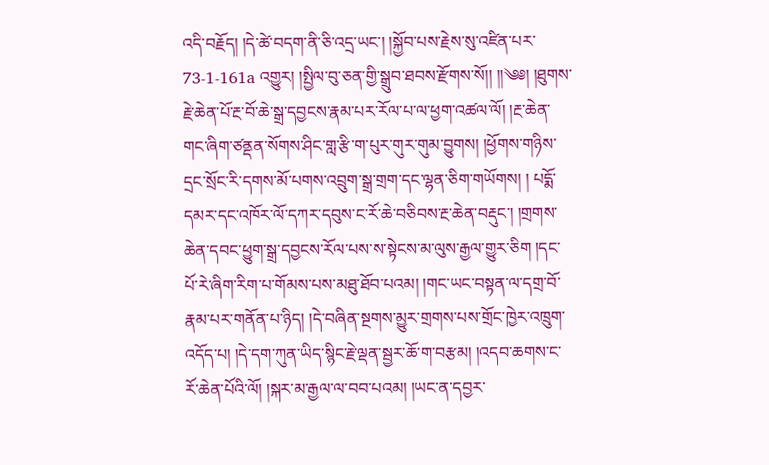འདི་བརྗོད། །དེ་ཚེ་བདག་ནི་ཅི་འདྲ་ཡང་། །སྐྱོབ་པས་རྗེས་སུ་འཛིན་པར་ 73-1-161a འགྱུར། །སྤྱིལ་བུ་ཅན་གྱི་སྒྲུབ་ཐབས་རྫོགས་སོ།། །།༄༅། །ཐུགས་རྗེ་ཆེན་པོ་རྔ་བོ་ཆེ་སྒྲ་དབྱངས་རྣམ་པར་རོལ་པ་ལ་ཕྱག་འཚལ་ལོ། །རྔ་ཆེན་གང་ཞིག་ཙནྡན་སོགས་ཤིང་གླ་རྩི་ག་པུར་གུར་གུམ་བྱུགས། །ཕྱོགས་གཉིས་དྲང་སྲོང་རི་དགས་མོ་པགས་འབྲུག་སྒྲ་གྲག་དང་ལྷན་ཅིག་གཡོགས། ། པདྨོ་དམར་དང་འཁོར་ལོ་དཀར་དབུས་ང་རོ་ཆེ་བཅིབས་རྔ་ཆེན་བརྡུང་། །གྲགས་ཆེན་དབང་ཕྱུག་སྒྲ་དབྱངས་རོལ་པས་ས་སྟེངས་མ་ལུས་རྒྱལ་གྱུར་ཅིག །དང་པོ་རེ་ཞིག་རིག་པ་གོམས་པས་མཐུ་ཐོབ་པའམ། །གང་ཡང་བསྟན་ལ་དགྲ་བོ་རྣམ་པར་གནོན་པ་ཉིད། །དེ་བཞིན་སྔགས་མྱུར་གྲགས་པས་གྲོང་ཁྱེར་འཁྲུག་ འདོད་པ། །དེ་དག་ཀུན་ཡིད་སྙིང་རྗེ་ལྡན་སྦྱར་ཆོ་ག་བརྩམ། །འདབ་ཆགས་ང་རོ་ཆེན་པོའི་ལོ། །སྐར་མ་རྒྱལ་ལ་བབ་པའམ། །ཡང་ན་དབྱར་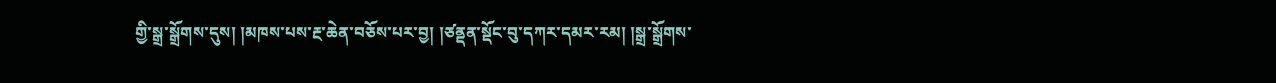གྱི་སྒྲ་སྒྲོགས་དུས། །མཁས་པས་རྔ་ཆེན་བཅོས་པར་བྱ། །ཙནྡན་སྡོང་བུ་དཀར་དམར་རམ། །སྒྲ་སྒྲོགས་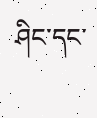ཤིང་དང་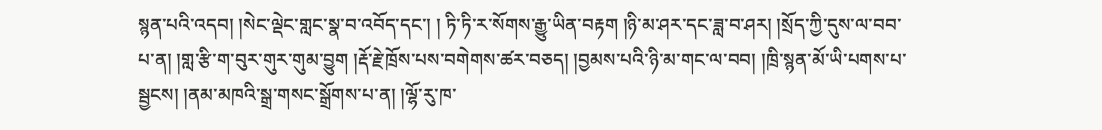སྙན་པའི་འདབ། །སེང་ལྡེང་གླང་སྣ་བ་འབོད་དང་། ། ཏི་ཏི་ར་སོགས་རྒྱུ་ཡིན་བརྟག །ཉི་མ་ཤར་དང་ཟླ་བ་ཤར། །སྲོད་ཀྱི་དུས་ལ་བབ་པ་ན། །གླ་རྩི་ག་བུར་གུར་གུམ་བྱུག །རྡོ་རྗེ་ཁྲོས་པས་བགེགས་ཚར་བཅད། །བྱམས་པའི་ཉི་མ་གང་ལ་བབ། །ཁྲི་སྙན་མོ་ཡི་པགས་པ་སྦྱངས། །ནམ་མཁའི་སྒྲ་གསང་སྒྲོགས་པ་ན། །ལྷོ་རུ་ཁ་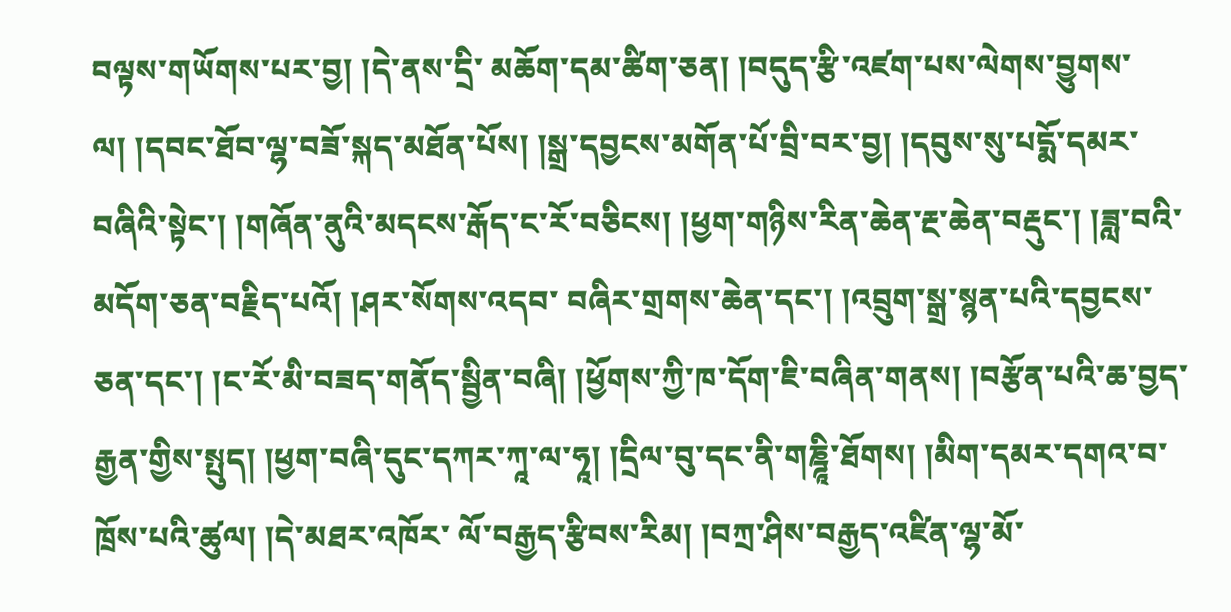བལྟས་གཡོགས་པར་བྱ། །དེ་ནས་དྲི་ མཆོག་དམ་ཚིག་ཅན། །བདུད་རྩི་འཛག་པས་ལེགས་བྱུགས་ལ། །དབང་ཐོབ་ལྷ་བཟོ་སྐད་མཐོན་པོས། །སྒྲ་དབྱངས་མགོན་པོ་བྲི་བར་བྱ། །དབུས་སུ་པདྨོ་དམར་བཞིའི་སྟེང་། །གཞོན་ནུའི་མདངས་རྒོད་ང་རོ་བཅིངས། །ཕྱག་གཉིས་རིན་ཆེན་རྔ་ཆེན་བརྡུང་། །ཟླ་བའི་མདོག་ཅན་བརྗིད་པའོ། །ཤར་སོགས་འདབ་ བཞིར་གྲགས་ཆེན་དང་། །འབྲུག་སྒྲ་སྙན་པའི་དབྱངས་ཅན་དང་། །ང་རོ་མི་བཟད་གནོད་སྦྱིན་བཞི། །ཕྱོགས་ཀྱི་ཁ་དོག་ཇི་བཞིན་གནས། །བརྩོན་པའི་ཆ་བྱད་རྒྱན་གྱིས་སྤུད། །ཕྱག་བཞི་དུང་དཀར་ཀཱ་ལ་ཧཱ། །དྲིལ་བུ་དང་ནི་གཎྜཱི་ཐོགས། །མིག་དམར་དགའ་བ་ཁྲོས་པའི་ཚུལ། །དེ་མཐར་འཁོར་ ལོ་བརྒྱད་རྩིབས་རིམ། །བཀྲ་ཤིས་བརྒྱད་འཛིན་ལྷ་མོ་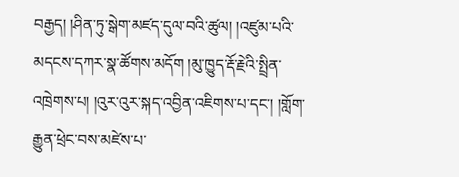བརྒྱད། །ཤིན་ཏུ་སྒེག་མཛད་དུལ་བའི་ཚུལ། །འཛུམ་པའི་མདངས་དཀར་སྣ་ཚོགས་མདོག །མུ་ཁྱུད་རྡོ་རྗེའི་སྤྲིན་འཁྲེགས་པ། །འུར་འུར་སྐད་འབྱིན་འཇིགས་པ་དང་། །གློག་རྒྱུན་ཕྲེང་བས་མཛེས་པ་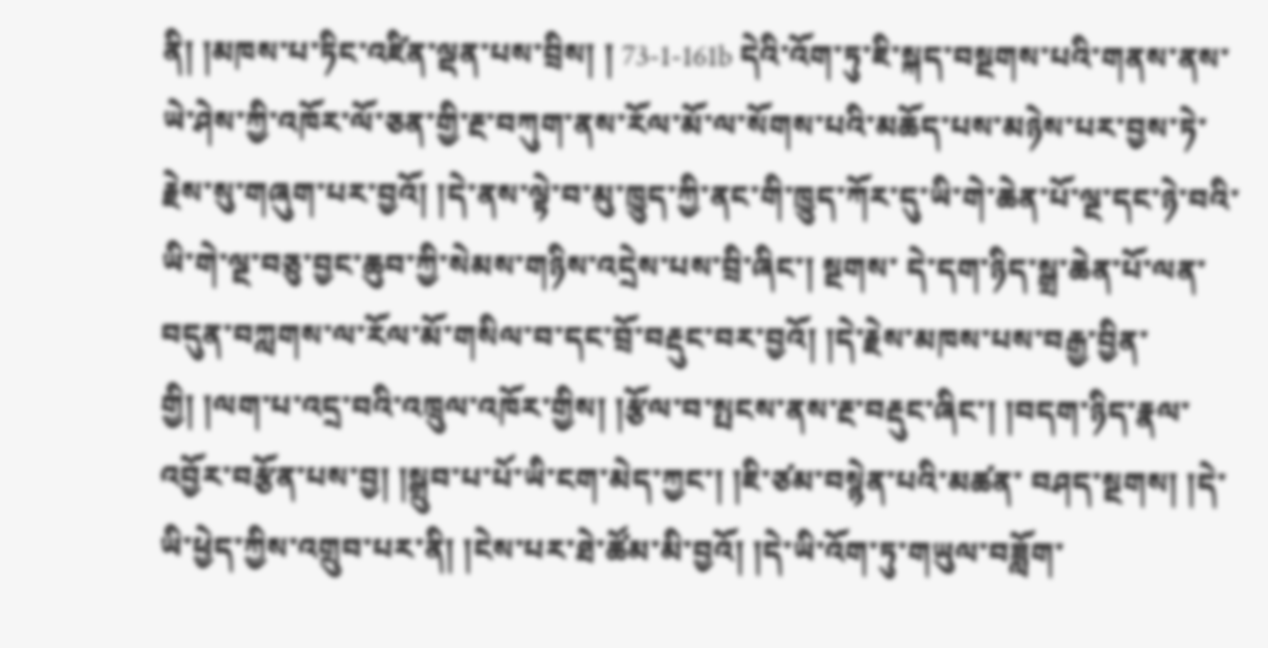ནི། །མཁས་པ་ཏིང་འཛིན་ལྡན་པས་བྲིས། ། 73-1-161b དེའི་འོག་ཏུ་ཇི་སྐད་བསྔགས་པའི་གནས་ནས་ཡེ་ཤེས་ཀྱི་འཁོར་ལོ་ཅན་གྱི་རྔ་བཀུག་ནས་རོལ་མོ་ལ་སོགས་པའི་མཆོད་པས་མཉེས་པར་བྱས་ཏེ་རྗེས་སུ་གཞུག་པར་བྱའོ། །དེ་ནས་ལྟེ་བ་མུ་ཁྱུད་ཀྱི་ནང་གི་ཁྱུད་ཀོར་དུ་ཡི་གེ་ཆེན་པོ་ལྔ་དང་ཉེ་བའི་ཡི་གེ་ལྔ་བཅུ་བྱང་ཆུབ་ཀྱི་སེམས་གཉིས་འདྲེས་པས་བྲི་ཞིང་། སྔགས་ དེ་དག་ཉིད་སྒྲ་ཆེན་པོ་ལན་བདུན་བཀླགས་ལ་རོལ་མོ་གསིལ་བ་དང་བྲོ་བརྡུང་བར་བྱའོ། །དེ་རྗེས་མཁས་པས་བརྒྱ་བྱིན་གྱི། །ལག་པ་འདྲ་བའི་འཁྲུལ་འཁོར་གྱིས། །རྩོལ་བ་སྤངས་ནས་རྔ་བརྡུང་ཞིང་། །བདག་ཉིད་རྣལ་འབྱོར་བརྩོན་པས་བྱ། །སྒྲུབ་པ་པོ་ཡི་ངག་མེད་ཀྱང་། །ཇི་ཙམ་བསྙེན་པའི་མཚན་ བཤད་སྔགས། །དེ་ཡི་ཕྱེད་ཀྱིས་འགྲུབ་པར་ནི། །ངེས་པར་ཐེ་ཚོམ་མི་བྱའོ། །དེ་ཡི་འོག་ཏུ་གཡུལ་བཟློག་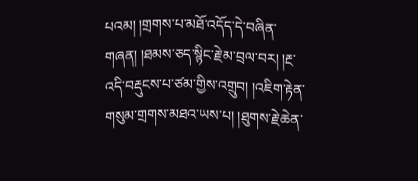པའམ། །གྲགས་པ་མཐོ་འདོད་དེ་བཞིན་གཞན། །ཐམས་ཅད་སྙིང་རྗེ་མ་བྲལ་བར། །རྔ་འདི་བརྡུངས་པ་ཙམ་གྱིས་འགྲུབ། །འཇིག་རྟེན་གསུམ་གྲགས་མཐའ་ཡས་པ། །ཐུགས་རྗེ་ཆེན་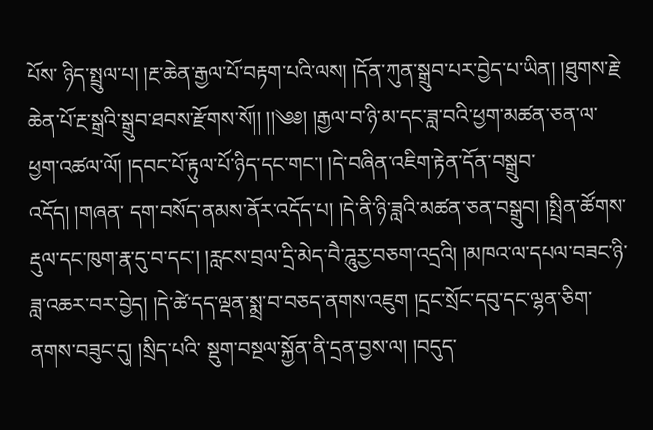པོས་ ཉིད་སྤྲུལ་པ། །རྔ་ཆེན་རྒྱལ་པོ་བརྟག་པའི་ལས། །དོན་ཀུན་སྒྲུབ་པར་བྱེད་པ་ཡིན། །ཐུགས་རྗེ་ཆེན་པོ་རྔ་སྒྲའི་སྒྲུབ་ཐབས་རྫོགས་སོ།། །།༄༅། །རྒྱལ་བ་ཉི་མ་དང་ཟླ་བའི་ཕྱག་མཚན་ཅན་ལ་ཕྱག་འཚལ་ལོ། །དབང་པོ་རྟུལ་པོ་ཉིད་དང་གང་། །དེ་བཞིན་འཇིག་རྟེན་དོན་བསྒྲུབ་འདོད། །གཞན་ དག་བསོད་ནམས་ནོར་འདོད་པ། །དེ་ནི་ཉི་ཟླའི་མཚན་ཅན་བསྒྲུབ། །སྤྲིན་ཚོགས་རྡུལ་དང་ཁུག་རྣ་དུ་བ་དང་། །རླངས་བྲལ་དྲི་མེད་བཻ་ཌཱུརྱ་བཅག་འདྲའི། །མཁའ་ལ་དཔལ་བཟང་ཉི་ཟླ་འཆར་བར་བྱེད། །དེ་ཚེ་དད་ལྡན་སྨྲ་བ་བཅད་ནགས་འཇུག །དྲང་སྲོང་དབུ་དང་ལྷན་ཅིག་ནགས་བཟུང་དུ། །སྲིད་པའི་ སྡུག་བསྔལ་སྐྱོན་ནི་དྲན་བྱས་ལ། །བདུད་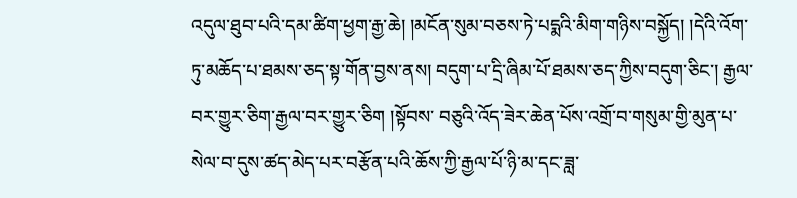འདུལ་ཐུབ་པའི་དམ་ཚིག་ཕྱག་རྒྱ་ཆེ། །མངོན་སུམ་བཅས་ཏེ་པདྨའི་མིག་གཉིས་བསྐྱོད། །དེའི་འོག་ཏུ་མཆོད་པ་ཐམས་ཅད་སྟ་གོན་བྱས་ནས། བདུག་པ་དྲི་ཞིམ་པོ་ཐམས་ཅད་ཀྱིས་བདུག་ཅིང་། རྒྱལ་བར་གྱུར་ཅིག་རྒྱལ་བར་གྱུར་ཅིག །སྟོབས་ བཅུའི་འོད་ཟེར་ཆེན་པོས་འགྲོ་བ་གསུམ་གྱི་མུན་པ་སེལ་བ་དུས་ཚད་མེད་པར་བརྩོན་པའི་ཆོས་ཀྱི་རྒྱལ་པོ་ཉི་མ་དང་ཟླ་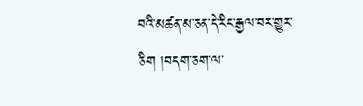བའི་མཚན་མ་ཅན་དེ་རིང་རྒྱལ་བར་གྱུར་ཅིག །བདག་ཅག་ལ་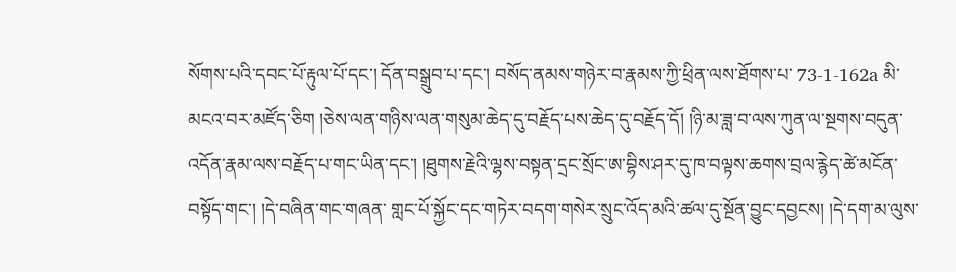སོགས་པའི་དབང་པོ་རྟུལ་པོ་དང་། དོན་བསྒྲུབ་པ་དང་། བསོད་ནམས་གཉེར་བ་རྣམས་ཀྱི་ཕྲིན་ལས་ཐོགས་པ་ 73-1-162a མི་མངའ་བར་མཛོད་ཅིག །ཅེས་ལན་གཉིས་ལན་གསུམ་ཆེད་དུ་བརྗོད་པས་ཆེད་དུ་བརྗོད་དོ། །ཉི་མ་ཟླ་བ་ལས་ཀུན་ལ་སྔགས་བདུན་འདོན་རྣམ་ལས་བརྗོད་པ་གང་ཡིན་དང་། །ཐུགས་རྗེའི་ལྷས་བསྟན་དྲང་སྲོང་ཨ་བྷིས་ཤར་དུ་ཁ་བལྟས་ཆགས་བྲལ་རྙེད་ཚེ་མངོན་བསྟོད་གང་། །དེ་བཞིན་གང་གཞན་ གླང་པོ་སྐྱོང་དང་གཏེར་བདག་གསེར་སྲུང་འོད་མའི་ཚལ་དུ་སྔོན་བྱུང་དབྱངས། །དེ་དག་མ་ལུས་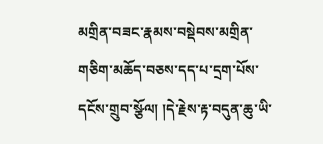མགྲིན་བཟང་རྣམས་བསྡེབས་མགྲིན་གཅིག་མཆོད་བཅས་དད་པ་དྲག་པོས་དངོས་གྲུབ་སྩོལ། །དེ་རྗེས་རྟ་བདུན་ཆུ་ཡི་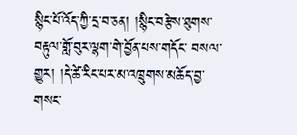སྙིང་པོ་འོད་ཀྱི་དྲ་བ་ཅན། །སྙིང་བརྩེས་ཐུགས་བརྟུལ་གློ་བུར་ལྷག་གེ་བྱོན་པས་གདོང་ བསལ་གྱུར། །དེ་ཚེ་རིང་པར་མ་འཁྲུགས་མཆོད་བྱ་གསང་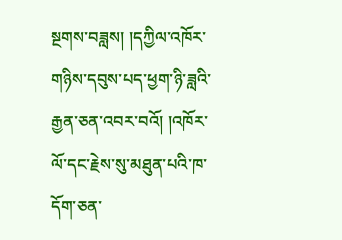སྔགས་བཟླས། །དཀྱིལ་འཁོར་གཉིས་དབུས་པད་ཕྱག་ཉི་ཟླའི་རྒྱན་ཅན་འབར་བའོ། །འཁོར་ལོ་དང་རྗེས་སུ་མཐུན་པའི་ཁ་དོག་ཅན་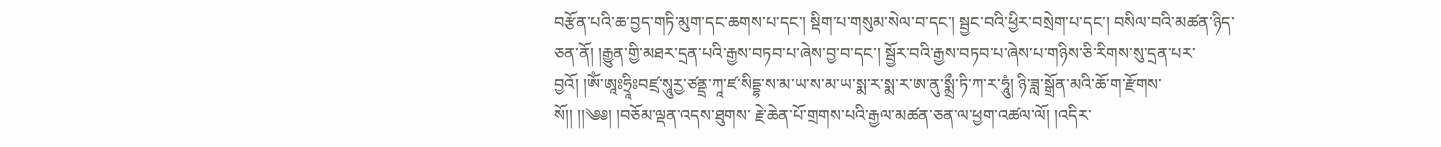བརྩོན་པའི་ཆ་བྱད་གཏི་མུག་དང་ཆགས་པ་དང་། སྡིག་པ་གསུམ་སེལ་བ་དང་། སྦྱང་བའི་ཕྱིར་བསྲེག་པ་དང་། བསིལ་བའི་མཚན་ཉིད་ཅན་ནོ། །རྒྱུན་གྱི་མཐར་དྲན་པའི་རྒྱས་བཏབ་པ་ཞེས་བྱ་བ་དང་། སྦྱོར་བའི་རྒྱས་བཏབ་པ་ཞེས་པ་གཉིས་ཅི་རིགས་སུ་དྲན་པར་བྱའོ། །ཨོཾ་ཨཱཿཧྲཱིཿབཛྲ་སཱུརྱ་ཙནྡྲ་ཀཱ་ཛ་སིདྡྷ་ས་མ་ཡ་ས་མ་ཡ་སྨ་ར་སྨ་ར་ཨ་ནུ་སྨྲྀ་ཏི་ཀ་ར་ཧཱུཾ། ཉི་ཟླ་སྒྲོན་མའི་ཆོ་ག་རྫོགས་སོ།། །།༄༅། །བཅོམ་ལྡན་འདས་ཐུགས་ རྗེ་ཆེན་པོ་གྲགས་པའི་རྒྱལ་མཚན་ཅན་ལ་ཕྱག་འཚལ་ལོ། །འདིར་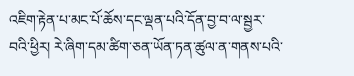འཇིག་རྟེན་པ་མང་པོ་ཆོས་དང་ལྡན་པའི་དོན་བྱ་བ་ལ་སྦྱར་བའི་ཕྱིར། རེ་ཞིག་དམ་ཚིག་ཅན་ཡོན་ཏན་ཚུལ་ན་གནས་པའི་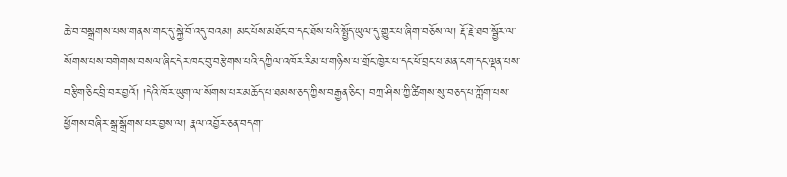ཆེ་བ་བསྒྲགས་པས་གནས་གང་དུ་སྐྱེ་བོ་འདུ་བའམ། མང་པོས་མཐོང་བ་དང་ཐོས་པའི་སྤྱོད་ཡུལ་དུ་གྱུར་པ་ཞིག་བཅོས་ལ། རྡོ་རྗེ་ཐབ་སྦྱོར་ལ་སོགས་པས་བགེགས་བསལ་ཞིང་དེར་ཁང་བུ་བརྩེགས་པའི་དཀྱིལ་འཁོར་རིམ་པ་གཉིས་པ་གྲོང་ཁྱེར་པ་དང་ཕོ་བྲང་པ་མན་ངག་དང་ལྡན་པས་བརྩིག་ཅིང་བྲི་བར་བྱའོ། །དེའི་ཁོར་ཡུག་ལ་སོགས་པར་མཆོད་པ་ཐམས་ཅད་ཀྱིས་བརྒྱན་ཅིང་། བཀྲ་ཤིས་ཀྱི་ཚིགས་སུ་བཅད་པ་ཀློག་པས་ ཕྱོགས་བཞིར་སྒྲ་སྒྲོགས་པར་བྱས་ལ། རྣལ་འབྱོར་ཅན་བདག་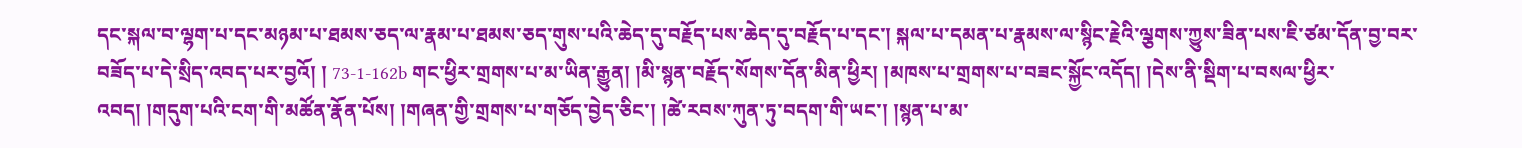དང་སྐལ་བ་ལྷག་པ་དང་མཉམ་པ་ཐམས་ཅད་ལ་རྣམ་པ་ཐམས་ཅད་གུས་པའི་ཆེད་དུ་བརྗོད་པས་ཆེད་དུ་བརྗོད་པ་དང་། སྐལ་པ་དམན་པ་རྣམས་ལ་སྙིང་རྗེའི་ལྕགས་ཀྱུས་ཟིན་པས་ཇི་ཙམ་དོན་བྱ་བར་བཟོད་པ་དེ་སྲིད་འབད་པར་བྱའོ། ། 73-1-162b གང་ཕྱིར་གྲགས་པ་མ་ཡིན་རྒྱུན། །མི་སྙན་བརྗོད་སོགས་དོན་མིན་ཕྱིར། །མཁས་པ་གྲགས་པ་བཟང་སྐྱོང་འདོད། །དེས་ནི་སྡིག་པ་བསལ་ཕྱིར་འབད། །གདུག་པའི་ངག་གི་མཚོན་རྣོན་པོས། །གཞན་གྱི་གྲགས་པ་གཅོད་བྱེད་ཅིང་། །ཚེ་རབས་ཀུན་ཏུ་བདག་གི་ཡང་། །སྙན་པ་མ་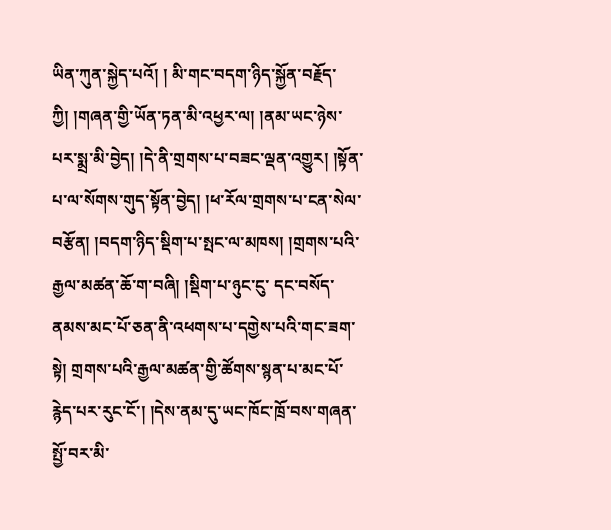ཡིན་ཀུན་སྐྱེད་པའོ། ། མི་གང་བདག་ཉིད་སྐྱོན་བརྗོད་ཀྱི། །གཞན་གྱི་ཡོན་ཏན་མི་འཕྱར་ལ། །ནམ་ཡང་ཉེས་པར་སྨྲ་མི་བྱེད། །དེ་ནི་གྲགས་པ་བཟང་ལྡན་འགྱུར། །སྟོན་པ་ལ་སོགས་གུད་སྟོན་བྱེད། །ཕ་རོལ་གྲགས་པ་ངན་སེལ་བརྩོན། །བདག་ཉིད་སྡིག་པ་སྤང་ལ་མཁས། །གྲགས་པའི་རྒྱལ་མཚན་ཆོ་ག་བཞི། །སྡིག་པ་ཉུང་ངུ་ དང་བསོད་ནམས་མང་པོ་ཅན་ནི་འཕགས་པ་དགྱེས་པའི་གང་ཟག་སྟེ། གྲགས་པའི་རྒྱལ་མཚན་གྱི་ཚོགས་སྙན་པ་མང་པོ་རྙེད་པར་རུང་ངོ་། །དེས་ནམ་དུ་ཡང་ཁོང་ཁྲོ་བས་གཞན་སྤྱོ་བར་མི་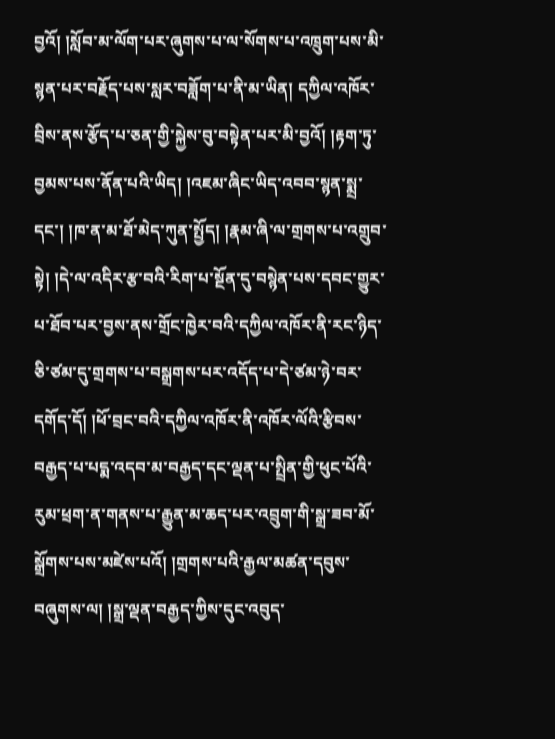བྱའོ། །སློབ་མ་ལོག་པར་ཞུགས་པ་ལ་སོགས་པ་འཁྲུག་པས་མི་སྙན་པར་བརྗོད་པས་སླར་བཟློག་པ་ནི་མ་ཡིན། དཀྱིལ་འཁོར་ བྲིས་ནས་རྩོད་པ་ཅན་གྱི་སྐྱེས་བུ་བསྟེན་པར་མི་བྱའོ། །རྟག་ཏུ་བྱམས་པས་ནོན་པའི་ཡིད། །འཇམ་ཞིང་ཡིད་འབབ་སྙན་སྨྲ་དང་། །ཁ་ན་མ་ཐོ་མེད་ཀུན་སྤྱོད། །རྣམ་ཞི་ལ་གྲགས་པ་འགྲུབ་སྟེ། །དེ་ལ་འདིར་རྩ་བའི་རིག་པ་སྔོན་དུ་བསྙེན་པས་དབང་གྱུར་པ་ཐོབ་པར་བྱས་ནས་གྲོང་ཁྱེར་བའི་དཀྱིལ་འཁོར་ནི་རང་ཉིད་ ཅི་ཙམ་དུ་གྲགས་པ་བསྒྲགས་པར་འདོད་པ་དེ་ཙམ་ཉེ་བར་དགོད་དོ། །ཕོ་བྲང་བའི་དཀྱིལ་འཁོར་ནི་འཁོར་ལོའི་རྩིབས་བརྒྱད་པ་པདྨ་འདབ་མ་བརྒྱད་དང་ལྡན་པ་སྤྲིན་གྱི་ཕུང་པོའི་རུམ་ཕྲག་ན་གནས་པ་རྒྱུན་མ་ཆད་པར་འབྲུག་གི་སྒྲ་ཟབ་མོ་སྒྲོགས་པས་མཛེས་པའོ། །གྲགས་པའི་རྒྱལ་མཚན་དབུས་ བཞུགས་ལ། །སྒྲ་ལྡན་བརྒྱད་ཀྱིས་དུང་འབུད་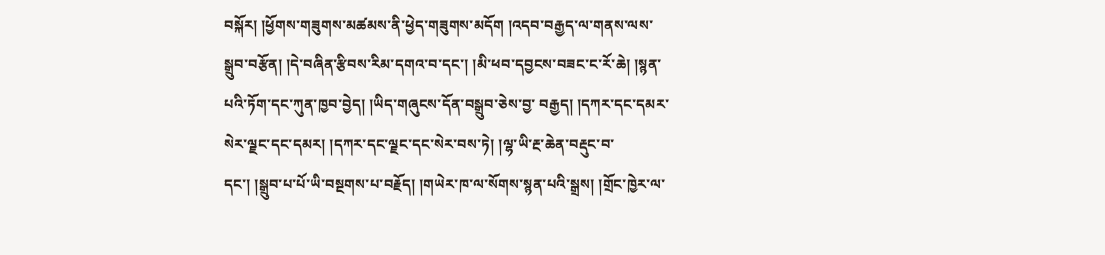བསྐོར། །ཕྱོགས་གཟུགས་མཚམས་ནི་ཕྱེད་གཟུགས་མདོག །འདབ་བརྒྱད་ལ་གནས་ལས་སྒྲུབ་བརྩོན། །དེ་བཞིན་རྩིབས་རིམ་དགའ་བ་དང་། །མི་ཕབ་དབྱངས་བཟང་ང་རོ་ཆེ། །སྙན་པའི་ཏོག་དང་ཀུན་ཁྱབ་བྱེད། །ཡིད་གཞུངས་དོན་བསྒྲུབ་ཅེས་བྱ་ བརྒྱད། །དཀར་དང་དམར་སེར་ལྗང་དང་དམར། །དཀར་དང་ལྗང་དང་སེར་བས་ཏེ། །ལྷ་ཡི་རྔ་ཆེན་བརྡུང་བ་དང་། །སྒྲུབ་པ་པོ་ཡི་བསྔགས་པ་བརྗོད། །གཡེར་ཁ་ལ་སོགས་སྙན་པའི་སྒྲས། །གྲོང་ཁྱེར་ལ་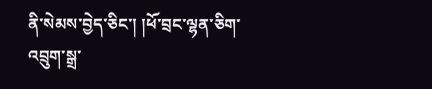ནི་སེམས་བྱེད་ཅིང་། །ཕོ་བྲང་ལྷན་ཅིག་འབྲུག་སྒྲ་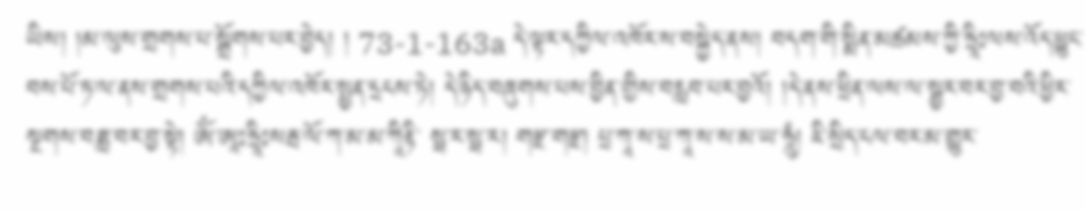ཡིས། །མ་ལུས་གྲགས་པ་སྒྲོགས་པར་བྱེད། ། 73-1-163a དེ་ལྟར་དཀྱིལ་འཁོར་ས་བསྐྱེད་ནས། བདག་གི་སྨིན་མཚམས་ཀྱི་ཧྲཱིཿལས་འོད་ཕྱུང་བས་པོ་ཏ་ལ་ནས་གྲགས་པའི་དཀྱིལ་འཁོར་སྤྱན་དྲངས་ཏེ། དེ་ཉིད་བཞུགས་པས་བྱིན་གྱིས་བརླབ་པར་བྱའོ། །དེ་ནས་ཕྲིན་ལས་ལ་སྦྱར་བར་བྱ་བའི་ཕྱིར་སྔགས་བཟླ་བར་བྱ་སྟེ། ཨོཾ་ཨཱཿཧྲཱིཿསརྦ་ལོ་ཀ་མ་མ་ཀཱིརྟི་ སྥ་ར་སྥ་ར། གརྫ་གརྫ། པྲ་ཀཱ་ས་པྲ་ཀཱ་ས་ས་མ་ཡ་ཧཱུཾ། ཇི་སྲིད་ངལ་བར་མ་གྱུར་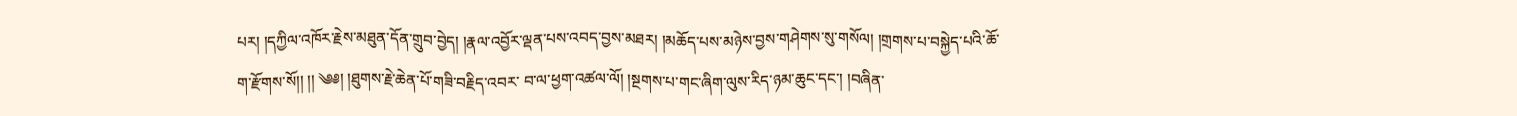པར། །དཀྱིལ་འཁོར་རྗེས་མཐུན་དོན་གྲུབ་བྱེད། །རྣལ་འབྱོར་ལྡན་པས་འབད་བྱས་མཐར། །མཆོད་པས་མཉེས་བྱས་གཤེགས་སུ་གསོལ། །གྲགས་པ་བསྐྱེད་པའི་ཆོ་ག་རྫོགས་སོ།། །། ༄༅། །ཐུགས་རྗེ་ཆེན་པོ་གཟི་བརྗིད་འབར་ བ་ལ་ཕྱག་འཚལ་ལོ། །སྔགས་པ་གང་ཞིག་ལུས་རིད་ཉམ་ཆུང་དང་། །བཞིན་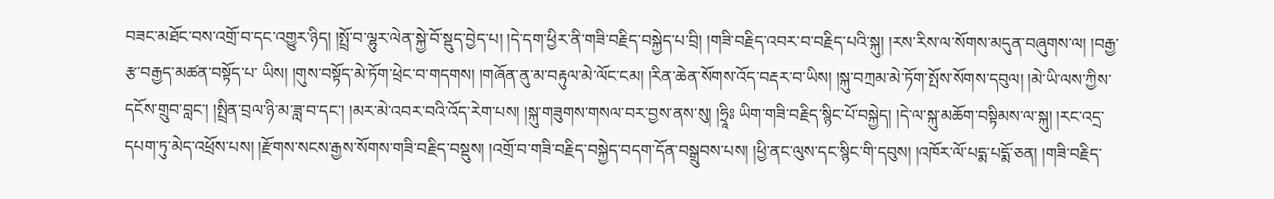བཟང་མཐོང་བས་འགྲོ་བ་དང་འགྱུར་ཉིད། །སྤྲོ་བ་ལྷུར་ལེན་སྐྱེ་བོ་སྡུད་བྱེད་པ། །དེ་དག་ཕྱིར་ནི་གཟི་བརྗིད་བསྐྱེད་པ་བྲི། །གཟི་བརྗིད་འབར་བ་བརྗིད་པའི་སྐུ། །རས་རིས་ལ་སོགས་མདུན་བཞུགས་ལ། །བརྒྱ་རྩ་བརྒྱད་མཚན་བསྟོད་པ་ ཡིས། །གུས་བསྟོད་མེ་ཏོག་ཕྲེང་བ་གདགས། །གཞོན་ནུ་མ་བརྟུལ་མེ་ལོང་ངམ། །རིན་ཆེན་སོགས་འོད་བརྡར་བ་ཡིས། །སྐུ་བཀྲམ་མེ་ཏོག་སྤོས་སོགས་དབུལ། །མེ་ཡི་ལས་ཀྱིས་དངོས་གྲུབ་བླང་། །སྤྲིན་བྲལ་ཉི་མ་ཟླ་བ་དང་། །མར་མེ་འབར་བའི་འོད་རེག་པས། །སྐུ་གཟུགས་གསལ་བར་བྱས་ནས་སུ། །ཧྲཱིཿ ཡིག་གཟི་བརྗིད་སྙིང་པོ་བསྐྱེད། །དེ་ལ་སྐུ་མཆོག་བསྟིམས་ལ་སྐུ། །རང་འདྲ་དཔག་ཏུ་མེད་འཕྲོས་པས། །རྫོགས་སངས་རྒྱས་སོགས་གཟི་བརྗིད་བསྡུས། །འགྲོ་བ་གཟི་བརྗིད་བསྐྱེད་བདག་དོན་བསྒྲུབས་པས། །ཕྱི་ནང་ལུས་དང་སྙིང་གི་དབུས། །འཁོར་ལོ་པདྨ་པདྨོ་ཅན། །གཟི་བརྗིད་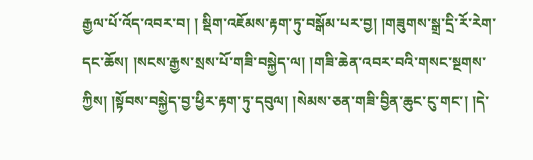རྒྱལ་པོ་འོད་འབར་བ། ། སྡིག་འཇོམས་རྟག་ཏུ་བསྒོམ་པར་བྱ། །གཟུགས་སྒྲ་དྲི་རོ་རེག་དང་ཆོས། །སངས་རྒྱས་སྲས་པོ་གཟི་བསྐྱེད་ལ། །གཟི་ཆེན་འབར་བའི་གསང་སྔགས་ཀྱིས། །སྟོབས་བསྐྱེད་བྱ་ཕྱིར་རྟག་ཏུ་དབུལ། །སེམས་ཅན་གཟི་བྱིན་ཆུང་ངུ་གང་། །དེ་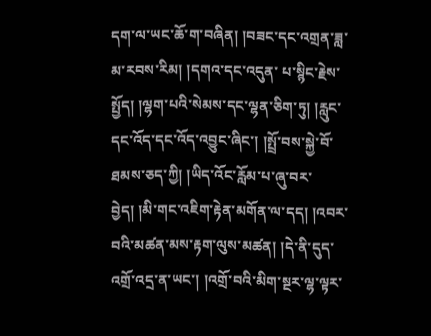དག་ལ་ཡང་ཆོ་ག་བཞིན། །བཟང་དང་འགྲན་ཟླ་མ་རབས་རིམ། །དགའ་དང་འདུན་ པ་སྙིང་རྗེས་སྤྱོད། །ལྷག་པའི་སེམས་དང་ལྷན་ཅིག་ཏུ། །རླུང་དང་འོད་དང་འོད་འབྱུང་ཞིང་། །སྤྲོ་བས་སྐྱེ་བོ་ཐམས་ཅད་ཀྱི། །ཡིད་འོང་རློམ་པ་ཞུ་བར་བྱེད། །མི་གང་འཇིག་རྟེན་མགོན་ལ་དད། །འབར་བའི་མཚན་མས་རྟག་ལུས་མཚན། །དེ་ནི་དུད་འགྲོ་འདྲ་ན་ཡང་། །འགྲོ་བའི་མིག་སྔར་ལྷ་ལྟར་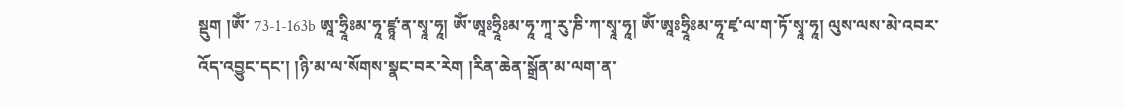སྡུག །ཨོཾ་ 73-1-163b ཨཱ་ཧྲཱིཿམ་ཧཱ་ཛྙཱ་ན་སྭཱ་ཧཱ། ཨོཾ་ཨཱཿཧྲཱིཿམ་ཧཱ་ཀཱ་རུ་ཎི་ཀ་སྭཱ་ཧཱ། ཨོཾ་ཨཱཿཧྲཱིཿམ་ཧཱ་ཛྭ་ལ་ག་ཏོ་སྭཱ་ཧཱ། ལུས་ལས་མེ་འབར་འོད་འབྱུང་དང་། །ཉི་མ་ལ་སོགས་སྣང་བར་རེག །རིན་ཆེན་སྒྲོན་མ་ལག་ན་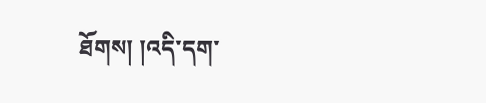ཐོགས། །འདི་དག་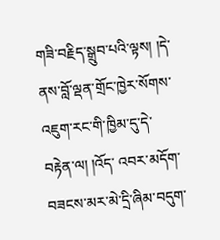གཟི་བརྗིད་སྒྲུབ་པའི་ལྟས། །དེ་ནས་བློ་ལྡན་གྲོང་ཁྱེར་སོགས་འཇུག་རང་གི་ཁྱིམ་དུ་དེ་བརྟེན་ལ། །འོད་ འབར་མདོག་བཟངས་མར་མེ་དྲི་ཞིམ་བདུག་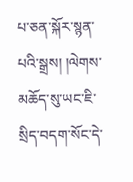པ་ཅན་སྐོར་སྙན་པའི་སྒྲས། །ལེགས་མཆོད་སུ་ཡང་ཇི་སྲིད་བདག་སོང་དེ་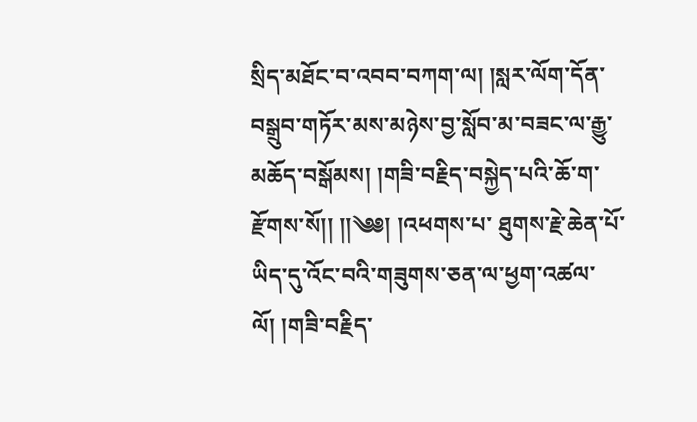སྲིད་མཐོང་བ་འབབ་བཀག་ལ། །སླར་ལོག་དོན་བསྒྲུབ་གཏོར་མས་མཉེས་བྱ་སློབ་མ་བཟང་ལ་རྒྱུ་མཆོད་བསྒོམས། །གཟི་བརྗིད་བསྐྱེད་པའི་ཆོ་ག་རྫོགས་སོ།། །།༄༅། །འཕགས་པ་ ཐུགས་རྗེ་ཆེན་པོ་ཡིད་དུ་འོང་བའི་གཟུགས་ཅན་ལ་ཕྱག་འཚལ་ལོ། །གཟི་བརྗིད་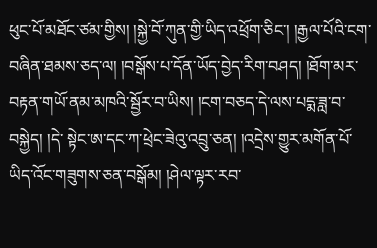ཕུང་པོ་མཐོང་ཙམ་གྱིས། །སྐྱེ་བོ་ཀུན་གྱི་ཡིད་འཕྲོག་ཅིང་། །རྒྱལ་པོའི་ངག་བཞིན་ཐམས་ཅད་ལ། །བསྒོས་པ་དོན་ཡོད་བྱེད་རིག་བཤད། །ཐོག་མར་བརྟན་གཡོ་ནམ་མཁའི་སྦྱོར་བ་ཡིས། །ངག་བཅད་དེ་ལས་པདྨ་ཟླ་བ་བསྐྱེད། །དེ་ སྟེང་ཨ་དང་ཀ་ཕྲེང་ཟེའུ་འབྲུ་ཅན། །འདྲེས་གྱུར་མགོན་པོ་ཡིད་འོང་གཟུགས་ཅན་བསྒོམ། །ཤེལ་ལྟར་རབ་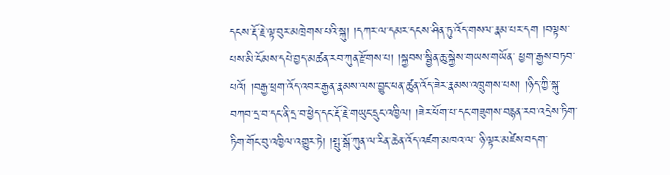དངས་རྡོ་རྗེ་ལྟ་བུར་མཁྲེགས་པའི་སྐུ། །དཀར་ལ་དམར་དངས་ཤིན་ཏུ་འོད་གསལ་རྣམ་པར་དག །བལྟས་པས་མི་ངོམས་དཔེ་བྱད་མཚན་རབ་ཀུན་རྫོགས་པ། །སྐྱབས་སྦྱིན་ཆུ་སྐྱེས་གཡས་གཡོན་ ཕྱག་རྒྱས་བཏབ་པའོ། །བརྒྱ་ཕྲག་འོད་འབར་རྒྱན་རྣམས་ལས་བྱུང་ཕན་ཚུན་འོད་ཟེར་རྣམས་འཁྲུགས་པས། །ཉིད་ཀྱི་སྐུ་བཀབ་དྲ་བ་དང་ནི་དྲ་བ་ཕྱེད་དང་རྡོ་རྗེ་གཡུང་དྲུང་འཁྱིལ། །ཟེར་ཕོག་པ་དང་གཟུགས་བརྙན་རབ་འདྲེས་ཏིག་ཏིག་གོང་བུ་འཁྱིལ་འགྱུར་ཏེ། །སྤུ་སྒོ་ཀུན་ལ་རིན་ཆེན་འོད་འཛག་མཁའ་ལ་ ཉི་ལྟར་མཛེས་བདག་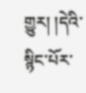གྱུར། །དེའི་སྙིང་པོར་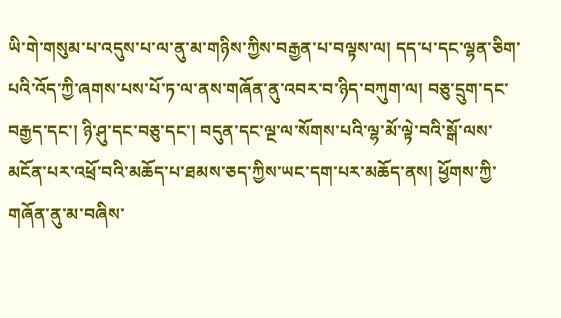ཡི་གེ་གསུམ་པ་འདུས་པ་ལ་ནུ་མ་གཉིས་ཀྱིས་བརྒྱན་པ་བལྟས་ལ། དད་པ་དང་ལྷན་ཅིག་པའི་འོད་ཀྱི་ཞགས་པས་པོ་ཏ་ལ་ནས་གཞོན་ནུ་འབར་བ་ཉིད་བཀུག་ལ། བཅུ་དྲུག་དང་བརྒྱད་དང་། ཉི་ཤུ་དང་བཅུ་དང་། བདུན་དང་ལྔ་ལ་སོགས་པའི་ལྷ་མོ་ལྟེ་བའི་སྒོ་ལས་ མངོན་པར་འཕྲོ་བའི་མཆོད་པ་ཐམས་ཅད་ཀྱིས་ཡང་དག་པར་མཆོད་ནས། ཕྱོགས་ཀྱི་གཞོན་ནུ་མ་བཞིས་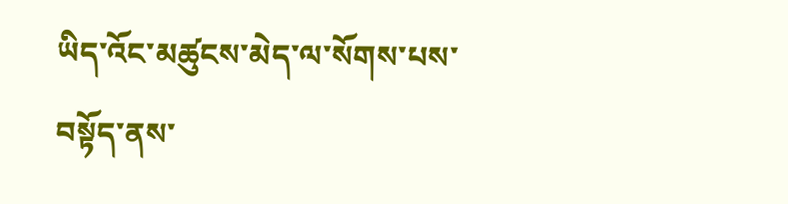ཡིད་འོང་མཚུངས་མེད་ལ་སོགས་པས་བསྟོད་ནས་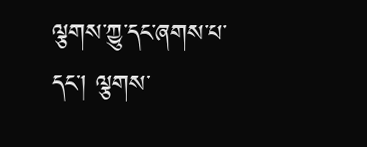ལྕགས་ཀྱུ་དང་ཞགས་པ་དང་། ལྕགས་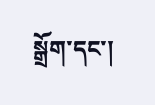སྒྲོག་དང་།